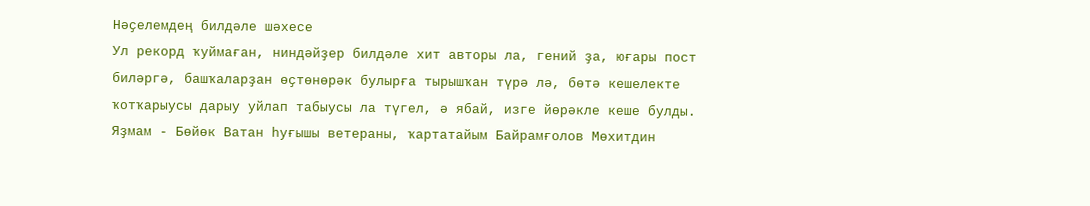Нәҫелемдең билдәле шәхесе
Ул рекорд ҡуймаған, ниндәйҙер билдәле хит авторы ла, гений ҙа, юғары пост биләргә, башҡаларҙан өҫтөнөрәк булырға тырышҡан түрә лә, бөтә кешелекте ҡотҡарыусы дарыу уйлап табыусы ла түгел, ә ябай, изге йөрәкле кеше булды. Яҙмам - Бөйөк Ватан һуғышы ветераны, ҡартатайым Байрамғолов Мөхитдин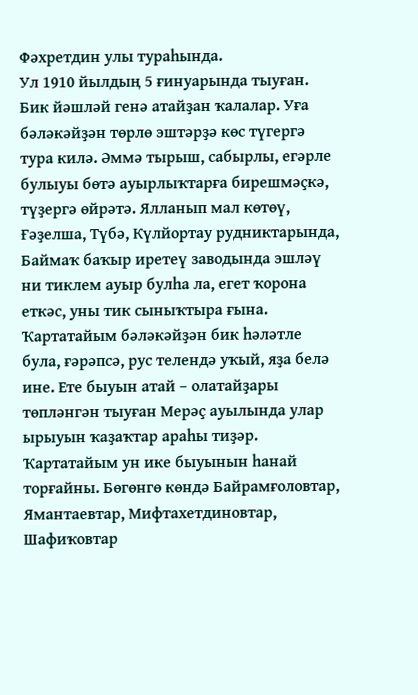Фәхретдин улы тураһында.
Ул 1910 йылдың 5 ғинуарында тыуған. Бик йәшләй генә атайҙан ҡалалар. Уға бәләкәйҙән төрлө эштәрҙә көс түгергә тура килә. Әммә тырыш, сабырлы, егәрле булыуы бөтә ауырлыҡтарға бирешмәҫкә, түҙергә өйрәтә. Ялланып мал көтөү, Ғәҙелша, Түбә, Күлйортау рудниктарында, Баймаҡ баҡыр иретеү заводында эшләү ни тиклем ауыр булһа ла, егет ҡорона еткәс, уны тик сыныҡтыра ғына. Ҡартатайым бәләкәйҙән бик һәләтле була, ғәрәпсә, рус телендә уҡый, яҙа белә ине. Ете быуын атай – олатайҙары төпләнгән тыуған Мерәҫ ауылында улар ырыуын ҡаҙаҡтар араһы тиҙәр. Ҡартатайым ун ике быуынын һанай торғайны. Бөгөнгө көндә Байрамғоловтар, Ямантаевтар, Мифтахетдиновтар, Шафиҡовтар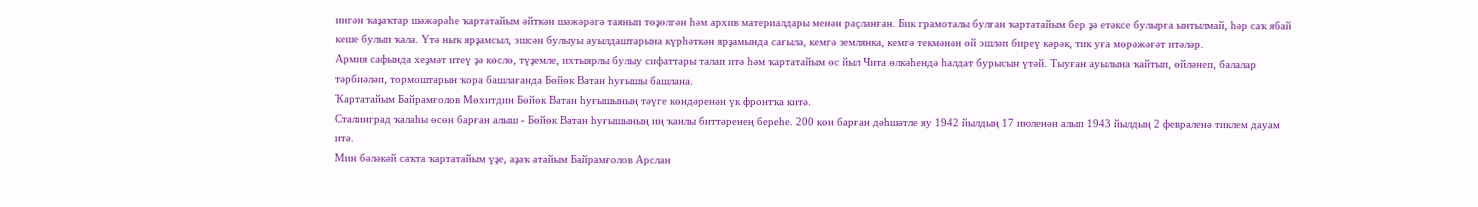ингән ҡаҙаҡтар шәжәрәһе ҡартатайым әйткән шәжәрәгә таянып төҙөлгән һәм архив материалдары менән раҫланған. Бик грамоталы булған ҡартатайым бер ҙә етәксе булырға ынтылмай, һәр саҡ ябай кеше булып ҡала. Үтә ныҡ ярҙамсыл, эшсән булыуы ауылдаштарына күрһәткән ярҙамында сағыла, кемгә землянка, кемгә текмәнән өй эшләп биреү кәрәк, тик уға мөрәжәғәт итәләр.
Армия сафында хеҙмәт итеү ҙә көслө, түҙемле, ихтыярлы булыу сифаттары талап итә һәм ҡартатайым өс йыл Чита өлкәһендә һалдат бурысын үтәй. Тыуған ауылына ҡайтып, өйләнеп, балалар тәрбиәләп, тормоштарын ҡора башлағанда Бөйөк Ватан һуғышы башлана.
Ҡартатайым Байрамғолов Мөхитдин Бөйөк Ватан һуғышының тәүге көндәренән үк фронтҡа китә.
Сталинград ҡалаһы өсөн барған алыш - Бөйөк Ватан һуғышының иң ҡанлы биттәренең береһе. 200 көн барған дәһшәтле яу 1942 йылдың 17 июленән алып 1943 йылдың 2 февраленә тиклем дауам итә.
Мин бәләкәй саҡта ҡартатайым үҙе, аҙаҡ атайым Байрамғолов Арслан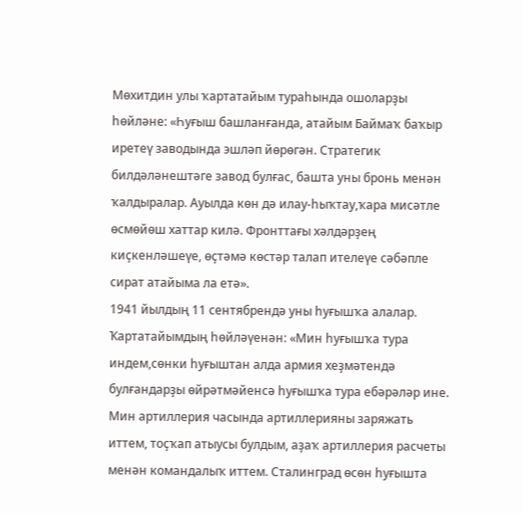Мөхитдин улы ҡартатайым тураһында ошоларҙы һөйләне: «Һуғыш башланғанда, атайым Баймаҡ баҡыр иретеү заводында эшләп йөрөгән. Стратегик билдәләнештәге завод булғас, башта уны бронь менән ҡалдыралар. Ауылда көн дә илау-һыҡтау,ҡара мисәтле өсмөйөш хаттар килә. Фронттағы хәлдәрҙең киҫкенләшеүе, өҫтәмә көстәр талап ителеүе сәбәпле сират атайыма ла етә».
1941 йылдың 11 сентябрендә уны һуғышҡа алалар.
Ҡартатайымдың һөйләүенән: «Мин һуғышҡа тура индем,сөнки һуғыштан алда армия хеҙмәтендә булғандарҙы өйрәтмәйенсә һуғышҡа тура ебәрәләр ине.
Мин артиллерия часында артиллерияны заряжать иттем, тоҫҡап атыусы булдым, аҙаҡ артиллерия расчеты менән командалыҡ иттем. Сталинград өсөн һуғышта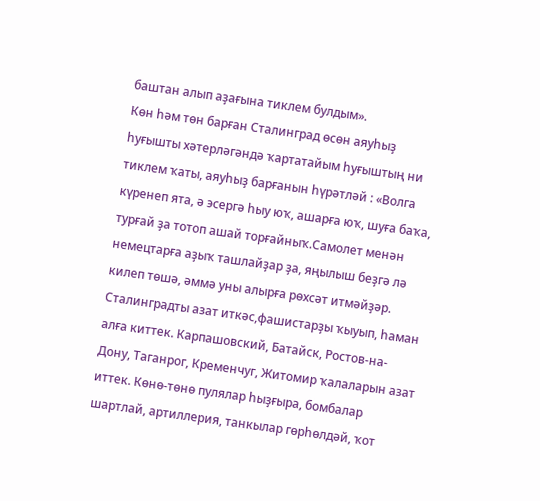баштан алып аҙағына тиклем булдым».
Көн һәм төн барған Сталинград өсөн аяуһыҙ һуғышты хәтерләгәндә ҡартатайым һуғыштың ни тиклем ҡаты, аяуһыҙ барғанын һүрәтләй : «Волга күренеп ята, ә эсергә һыу юҡ, ашарға юҡ, шуға баҡа, турғай ҙа тотоп ашай торғайныҡ.Самолет менән немецтарға аҙыҡ ташлайҙар ҙа, яңылыш беҙгә лә килеп төшә, әммә уны алырға рөхсәт итмәйҙәр.
Сталинградты азат иткәс,фашистарҙы ҡыуып, һаман алға киттек. Карпашовский, Батайск, Ростов-на-Дону, Таганрог, Кременчуг, Житомир ҡалаларын азат иттек. Көнө-төнө пулялар һыҙғыра, бомбалар шартлай, артиллерия, танкылар гөрһөлдәй, ҡот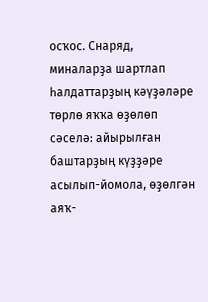осҡос. Снаряд, миналарҙа шартлап һалдаттарҙың кәүҙәләре төрлө яҡҡа өҙөлөп сәселә: айырылған баштарҙың күҙҙәре асылып-йомола, өҙөлгән аяҡ-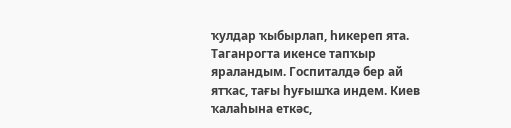ҡулдар ҡыбырлап, һикереп ята.
Таганрогта икенсе тапҡыр яраландым. Госпиталдә бер ай ятҡас, тағы һуғышҡа индем. Киев ҡалаһына еткәс,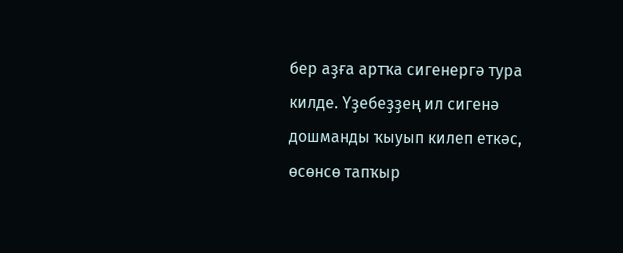бер аҙға артҡа сигенергә тура килде. Үҙебеҙҙең ил сигенә дошманды ҡыуып килеп еткәс, өсөнсө тапҡыр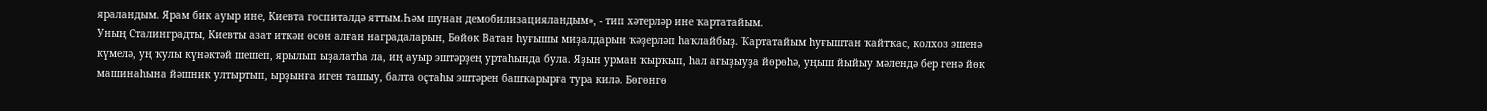яраландым. Ярам бик ауыр ине, Киевта госпиталдә яттым.Һәм шунан демобилизацияландым», - тип хәтерләр ине ҡартатайым.
Уның Сталинградты, Киевты азат иткән өсөн алған наградаларын, Бөйөк Ватан һуғышы миҙалдарын ҡәҙерләп һаҡлайбыҙ. Ҡартатайым һуғыштан ҡайтҡас, колхоз эшенә күмелә, уң ҡулы күнәктәй шешеп, ярылып ыҙалатһа ла, иң ауыр эштәрҙең уртаһында була. Яҙын урман ҡырҡып, һал ағыҙыуҙа йөрөһә, уңыш йыйыу мәлендә бер генә йөк машинаһына йәшник ултыртып, ырҙынға иген ташыу, балта оҫтаһы эштәрен башҡарырға тура килә. Бөгөнгө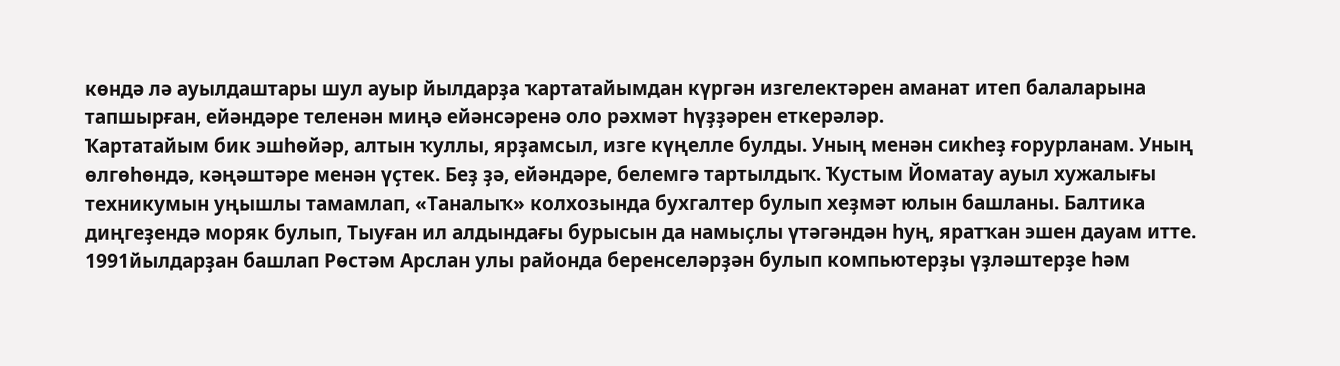көндә лә ауылдаштары шул ауыр йылдарҙа ҡартатайымдан күргән изгелектәрен аманат итеп балаларына тапшырған, ейәндәре теленән миңә ейәнсәренә оло рәхмәт һүҙҙәрен еткерәләр.
Ҡартатайым бик эшһөйәр, алтын ҡуллы, ярҙамсыл, изге күңелле булды. Уның менән сикһеҙ ғорурланам. Уның өлгөһөндә, кәңәштәре менән үҫтек. Беҙ ҙә, ейәндәре, белемгә тартылдыҡ. Ҡустым Йоматау ауыл хужалығы техникумын уңышлы тамамлап, «Таналыҡ» колхозында бухгалтер булып хеҙмәт юлын башланы. Балтика диңгеҙендә моряк булып, Тыуған ил алдындағы бурысын да намыҫлы үтәгәндән һуң, яратҡан эшен дауам итте. 1991йылдарҙан башлап Рөстәм Арслан улы районда беренселәрҙән булып компьютерҙы үҙләштерҙе һәм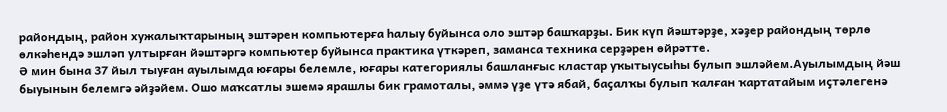райондың, район хужалыҡтарының эштәрен компьютерға һалыу буйынса оло эштәр башҡарҙы. Бик күп йәштәрҙе, хәҙер райондың төрлө өлкәһендә эшләп ултырған йәштәргә компьютер буйынса практика үткәреп, заманса техника серҙәрен өйрәтте.
Ә мин бына 37 йыл тыуған ауылымда юғары белемле, юғары категориялы башланғыс кластар уҡытыусыһы булып эшләйем.Ауылымдың йәш быуынын белемгә әйҙәйем. Ошо маҡсатлы эшемә ярашлы бик грамоталы, әммә үҙе үтә ябай, баҫалҡы булып ҡалған ҡартатайым иҫтәлегенә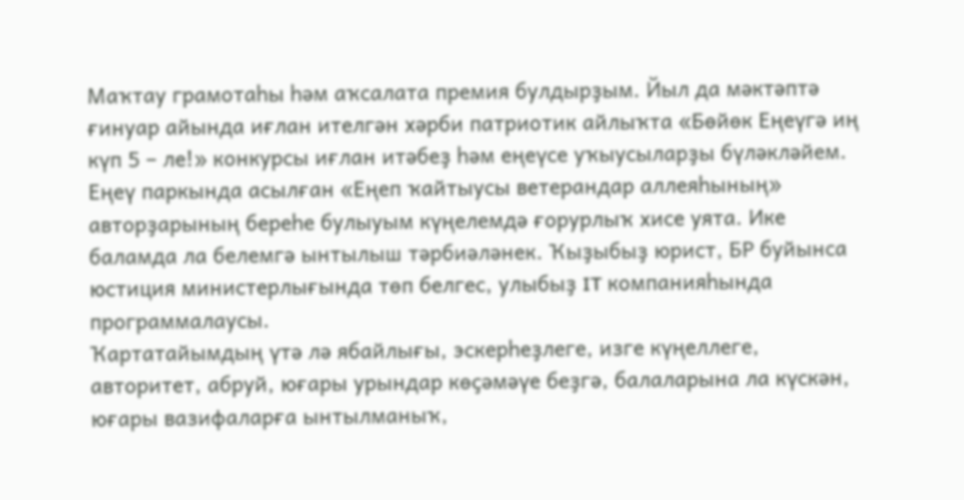Маҡтау грамотаһы һәм аҡсалата премия булдырҙым. Йыл да мәктәптә ғинуар айында иғлан ителгән хәрби патриотик айлыҡта «Бөйөк Еңеүгә иң күп 5 – ле!» конкурсы иғлан итәбеҙ һәм еңеүсе уҡыусыларҙы бүләкләйем. Еңеү паркында асылған «Еңеп ҡайтыусы ветерандар аллеяһының» авторҙарының береһе булыуым күңелемдә ғорурлыҡ хисе уята. Ике баламда ла белемгә ынтылыш тәрбиәләнек. Ҡыҙыбыҙ юрист, БР буйынса юстиция министерлығында төп белгес, улыбыҙ IT компанияһында программалаусы.
Ҡартатайымдың үтә лә ябайлығы, эскерһеҙлеге, изге күңеллеге, авторитет, абруй, юғары урындар көҫәмәүе беҙгә, балаларына ла күскән, юғары вазифаларға ынтылманыҡ,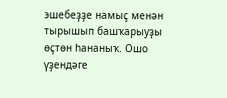эшебеҙҙе намыҫ менән тырышып башҡарыуҙы өҫтөн һананыҡ. Ошо үҙендәге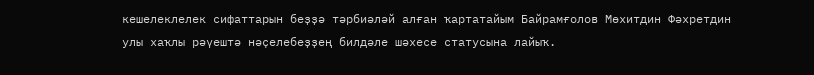кешелеклелек сифаттарын беҙҙә тәрбиәләй алған ҡартатайым Байрамғолов Мөхитдин Фәхретдин улы хаҡлы рәүештә нәҫелебеҙҙең билдәле шәхесе статусына лайыҡ.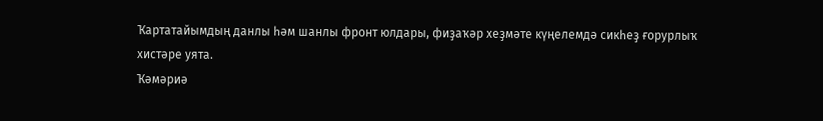Ҡартатайымдың данлы һәм шанлы фронт юлдары, фиҙаҡәр хеҙмәте күңелемдә сикһеҙ ғорурлыҡ хистәре уята.
Ҡәмәриә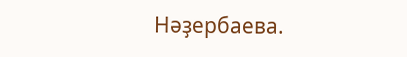Нәҙербаева.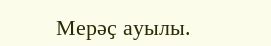Мерәҫ ауылы.